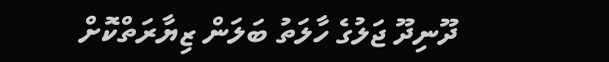ދޫނިދޫ ޖަލުގެ ހާލަތު ބަލަން ޒިޔާރަތްކޮށް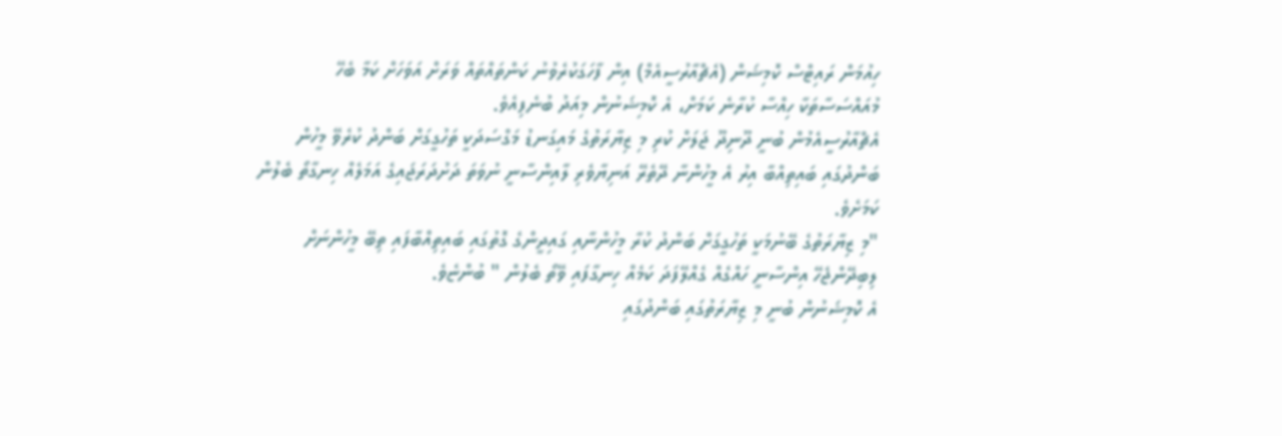ހިއުމަން ރައިޓްސް ކޮމިޝަން (އެޗްއާރުސީއެމް) އިން ފާހަގަކުރެވުނު ކަންތައްތައް ވަރަށް އަވަހަށް ކަމާ ބެހޭ މުއައްސަސާތަކާ ހިއްސާ ކުރާނެ ކަމަށް، އެ ކޮމިޝަނުން މިއަދު ބުނެފިއެވެ.
އެޗްއާރުސީއެމުން ބުނީ ދޫނިދޫ ޖަލަށް ކުރި މި ޒިޔާރަތުގެ މައިގަނޑު މަގްސަދަކީ ތަހުގީގަށް ބަންދު ކުރެވޭ މީހުން ބަންދުގައި ބައިތިއްބާ އިރު އެ މީހުންނާ ދޭތެރޭ އަނިޔާވެރި ލާއިންސާނީ ނުވަތަ ދަށުދަރަޖައިގެ އަމަލެއް ހިނގާތޯ ބެލުން ކަމަށެވެ.
"މި ޒިޔާރަތުގެ ބޭނުމަކީ ތަހުގީގަށް ބަންދު ކުރާ މީހުންނާއި ގައިދީންގެ ގޮތުގައި ބައިތިއްބާފައި ތިބޭ މީހުންނަށް ލިބިދޭންޖެހޭ އިންސާނީ ހައްގެއް ގެއްލޭފަދަ ކަމެއް ހިނގާފައި ވޭތޯ ބެލުން " ބުންޏެވެ.
އެ ކޮމިޝަނުން ބުނީ މި ޒިޔާރަތުގައި ބަންދުގައި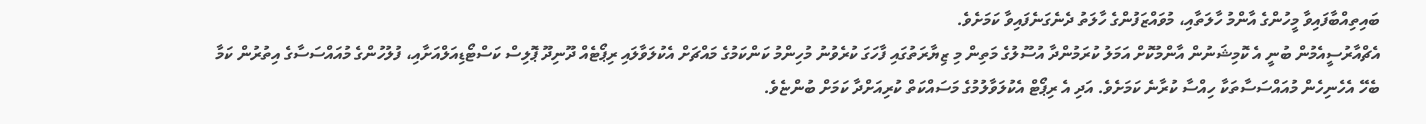ބައިތިއްބާފައިވާ މީހުންގެ އާންމު ހާލަތާއި، މުވައްޒަފުންގެ ހާލަތު ދެނެގަނެފައިވާ ކަމަށެވެ.
އެޗްއާރުސީއެމުން ބުނީ އެ ކޮމިޝަނުން އާންމުކޮށް އަމަލު ކުރަމުންދާ އުސޫލުގެ މަތިން މި ޒިޔާރަތުގައި ފާހަގަ ކުރެވުނު މުހިންމު ކަންކަމުގެ މައްޗަށް އެކުލަވާލައި ރިޕޯޓެއް ދޫނިދޫ ޕޮލިސް ކަސްޓޯޑިއަލްއަށާއި، ފުލުހުންގެ މުއައްސަސާގެ އިތުރުން ކަމާ ބެހޭ އެހެނިހެން މުއައްސަސާތަކާ ހިއްސާ ކުރާނެ ކަމަށެވެ. އަދި އެ ރިޕޯޓް އެކުލަވާލުމުގެ މަސައްކަތް ކުރިއަށްދާ ކަމަށް ބުންޏެވެ.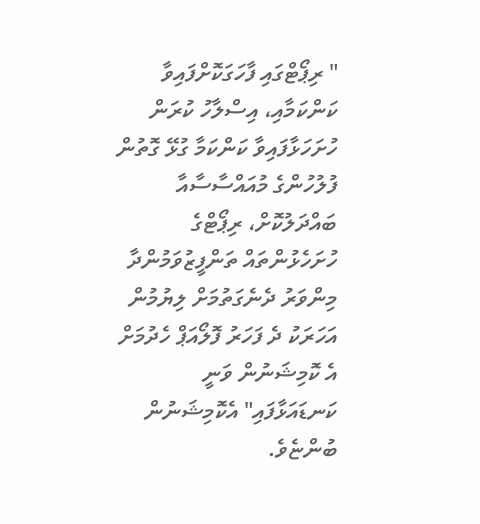" ރިޕޯޓްގައި ފާހަގަކޮށްފައިވާ ކަންކަމާއި، އިސްލާހު ކުރަން ހުށަހަޅާފައިވާ ކަންކަމާ ގުޅޭ ގޮތުން ފުލުހުންގެ މުއައްސާސާއާ ބައްދަލުކޮށް، ރިޕޯޓްގެ ހުށަހެޅުންތައް ތަންފީޒުވަމުންދާ މިންވަރު ދެނެގަތުމަށް ލިޔުމުން އަހަރަކު ދެ ފަހަރު ފޮލޯއަޕް ހެދުމަށް އެ ކޮމިޝަނުން ވަނީ ކަނޑައަޅާފައި" އެކޮމިޝަނުން ބުންޏެވެ.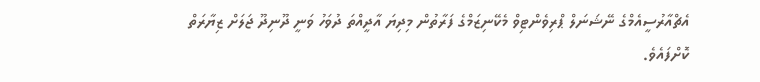އެޗްއާރުސީއެމްގެ ނޭޝަނަލް ޕްރިވެންޓިވް މެކޭނިޒަމްގެ ފަރާތުން މިދިޔަ އާދީއްތަ ދުވަހު ވަނީ ދޫނިދޫ ޖަލަށް ޒިޔާރަތް ކޮށްފައެވެ.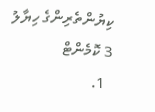ކިޔުންތެރިންގެ ހިޔާލު
3 ކޮމެންޓް
  1.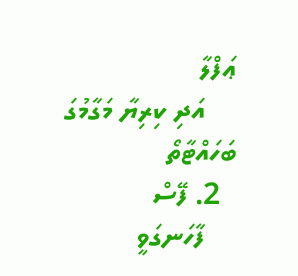ޢަފްލާ
    އަދި ކިރިޔާ މަގާމުގަ ބަހައްޓާތޯ
  2. ފޭސް
    ފާހަނގަވީ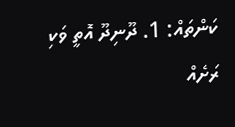ކަންތައް: 1. ދޫނިދޫ އޮތީ ވަކި ރަށެއް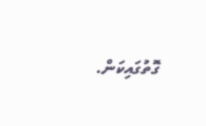ގޮތުގައިކަން.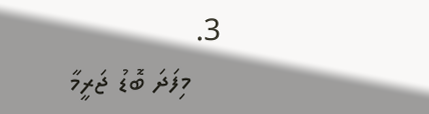3.
    މިފަދަ ބޮޑު ޖަރީމާ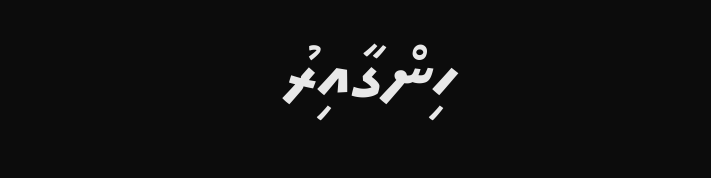ހިންގާއިރު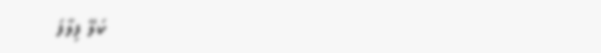ކަލޭ ފިލާފަ